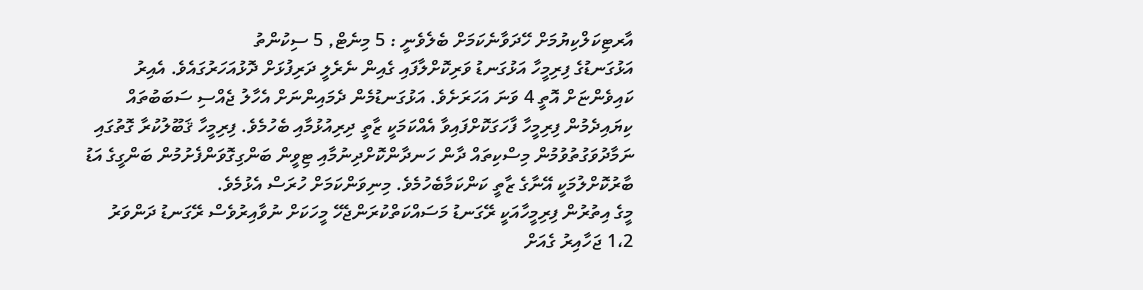އާރޓިކަލްކިޔުމަށް ހޭދަވާނެކަމަށް ބެލެވެނީ : 5 މިނެޓް, 5 ސިކުންތު
އަޅުގަނޑުގެ ފިރިމީހާ އަޅުގަނޑު ވަރިކޮށްލާފައި ގެއިން ނެރެލީ ދަރިފުޅަށް ދޮޅުއަހަރުގައެވެ. އެއިރު ކައިވެންޏަށް އޮތީ 4 ވަނަ އަހަރަށެވެ. އަޅުގަނޑުމެން ދެމައިންނަށް އެހާލު ޖެއްސި ސަބަބުތައް ކިޔައިދެމުން ފިރިމީހާ ފާހަގަކޮށްފައިވާ އެއްކަމަކީ ޒާތީ ދިރިއުޅުމާއި ބެހުމެވެ. ފިރިމީހާ ޤަބޫލުކުރާ ގޮތުގައި ނަމާދުވަގުތުވުމުން މިސްކިތައް ދާން ހަނދާންކޮށްދިނުމާއި ޓިވީން ބަންގިގޮވަންފެށުމުން ބަންގީގެ އަޑު ބާރުކޮށްލުމަކީ އޭނާގެ ޒާތީ ކަންކަމާބެހުމެވެ. މިނިވަންކަމަށް ހުރަސް އެޅުމެވެ.
މީގެ އިތުރުން ފިރިމީހާއަކީ ރޭގަނޑު މަސައްކަތްކުރަންޖެހޭ މީހަކަށް ނުވާއިރުވެސް ރޭގަނޑު ދަންވަރު 1،2 ޖަހާއިރު ގެއަށް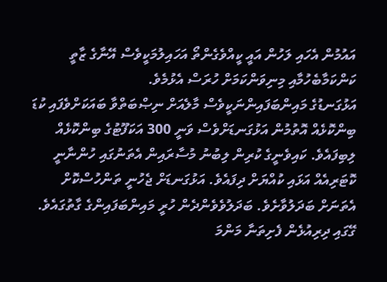އައުމުން އެހައި ލަހުން އައީ ކީއްވެގެންތޯ އަހައިލުމަކީވެސް އޭނާގެ ޒާތީ ކަންކަމާބެހުމާއި މިނިވަންކަމަށް ހުރަސް އެޅުމެވެ.
އަޅުގަނޑުގެ މައިންބަފައިންނަކީވެސް މާލެއަށް ނިޞްބަތްވާ ބައަކަށްވެފައި ކުޑަ ބިންކޮޅެއް އޮތުމުން އަޅުގަނޑަށްވެސް ވަނީ 300 އަކަފޫޓުގެ ބިންކޮޅެއް ލިބިފައެވެ. ކައިވެނީގެ ކުރިން ލިބުނު މުސާރައިން އެތަނުގައި ހުންނާނީ ކޮޓަރިއެއް އަޅައި ކުއްޔަށް ދިފައެވެ. އަޅުގަނޑަށް ޖެހުނީ ތަންހުސްކޮށް އެތަނަށް ބަދަލުވާށެވެ. ބަދަލުވެވެންދެން ހުރީ މައިންބަފައިންގެ ގާތުގައެވެ.
ގޭގައި ދިރިއުޅެން ފެށިތަނާ މަންމަ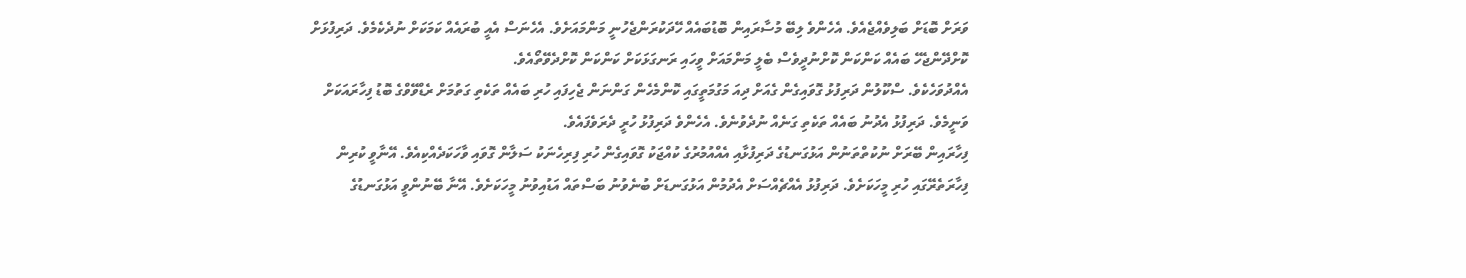ވަރަށް ބޮޑަށް ބަލިވެއްޖެއެވެ. އެހެންވެ ލިބޭ މުސާރައިން ބޮޑުބައެއް ހޭދަކުރަންޖެހުނީ މަންމައަށެވެ. އެހެނަސް އެއީ ބުރައެއް ކަމަކަށް ނުދެކެމެވެ. ދަރިފުޅަށް ކޮށްދޭންޖެހޭ ބައެއް ކަންކަން ކޮށްނުދީވެސް ބެލީ މަންމައަށް ވީހައި ރަނގަޅަކަށް ކަންކަން ކޮށްދެވޭތޯއެވެ.
އެއްދުވަހެކެވެ. ސްކޫލުން ދަރިފުޅު ގޮވައިގެން ގެއަށް ދިއަ މަގުމަތީގައި ކޮންމެހެން ގަންނަން ޖެހިފައި ހުރި ބައެއް ތަކެތި ގަތުމަށް ރެޑްވޭވްގެ ބޮޑު ފިހާރައަކަށް ވަނީމެވެ. ދަރިފުޅު އެދުނު ބައެއް ތަކެތި ގަނެއް ނުދެވުނެވެ. އެހެންވެ ދަރިފުޅު ހުރީ ދެރަވެފައެވެ.
ފިހާރައިން ބޭރަށް ނުކުތްތަނުން އަޅުގަނޑުގެ ދަރިފުޅާއި އެއްއުމުރުގެ ކުއްޖަކު ގޮވައިގެން ހުރި ފިރިހެނަކު ސަލާން ގޮވައި ވާހަކަދެއްކިއެވެ. އޭނާވީ ކުރިން ފިހާރަތެރޭގައި ހުރި މީހަކަށެވެ. ދަރިފުޅު އެއްޗެއްސަށް އެދުމުން އަޅުގަނޑަށް ބުނެވުނު ބަސްތައް އަޑުއިވުނު މީހަކަށެވެ. އޭނާ ބޭނުންވީ އަޅުގަނޑުގެ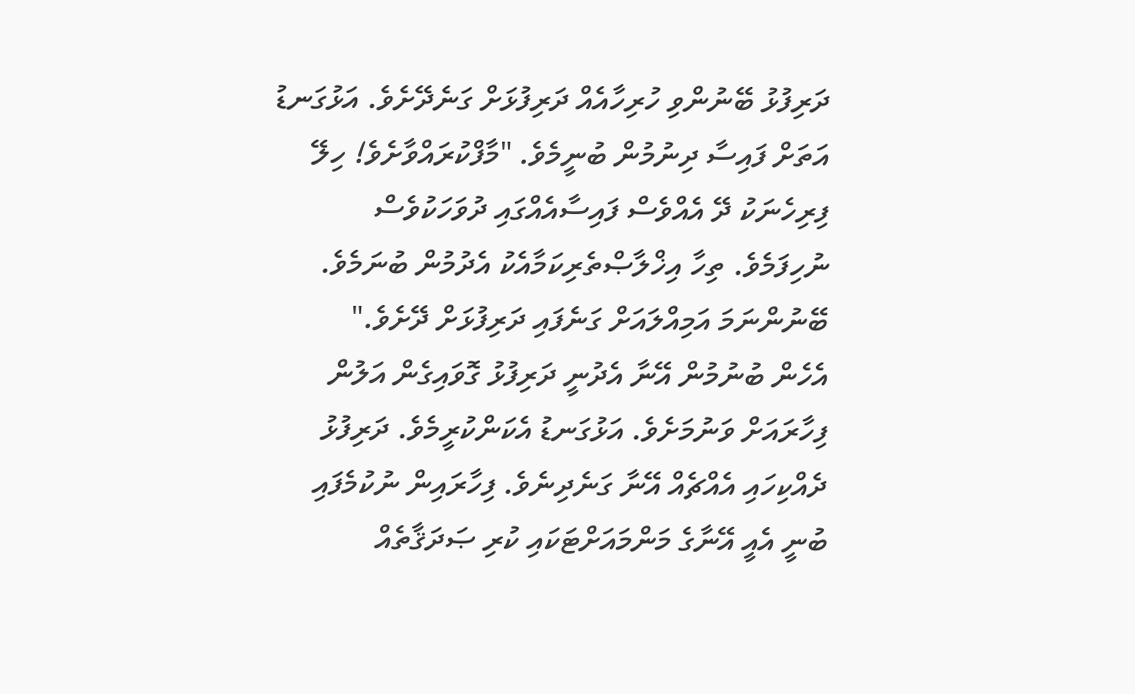ދަރިފުޅު ބޭނުންވި ހުރިހާއެއް ދަރިފުޅަށް ގަނެދޭށެވެ. އަޅުގަނޑު އަތަށް ފައިސާ ދިނުމުން ބުނީމެވެ. "މާފްކުރައްވާށެވެ! ހިލޭ ފިރިހެނަކު ދޭ އެއްވެސް ފައިސާއެއްގައި ދުވަހަކުވެސް ނުހިފަމެވެ. ތިހާ އިޚްލާޞްތެރިކަމާއެކު އެދުމުން ބުނަމެވެ. ބޭނުންނަމަ އަމިއްލައަށް ގަނެފައި ދަރިފުޅަށް ދޭށެވެ."
އެހެން ބުނުމުން އޭނާ އެދުނީ ދަރިފުޅު ގޮވައިގެން އަލުން ފިހާރައަށް ވަނުމަށެވެ. އަޅުގަނޑު އެކަންކުރީމެވެ. ދަރިފުޅު ދެއްކިހައި އެއްޗެއް އޭނާ ގަނެދިނެވެ. ފިހާރައިން ނުކުމެފައި ބުނީ އެއީ އޭނާގެ މަންމައަށްޓަކައި ކުރި ޞަދަޤާތެއް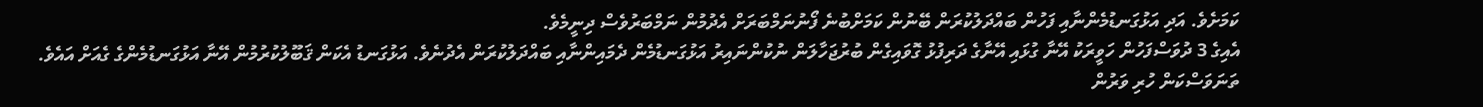ކަމަށެވެ. އަދި އަޅުގަނޑުމެންނާއި ފަހުން ބައްދަލުކުރަން ބޭނުން ކަމަށްބުނެ ފޯނުނަމްބަރަށް އެދުމުން ނަމްބަރުވެސް ދިނީމެވެ.
އެއިގެ 3 ދުވަސްފަހުން ހަވީރަކު އޭނާ ގުޅައި އޭނާގެ ދަރިފުޅު ގޮވައިގެން ބުރުޖަހާލަން ނުކުންނައިރު އަޅުގަނޑުމެން ދެމައިންނާއި ބައްދަލުކުރަން އެދުނެވެ. އަޅުގަނޑު އެކަން ޤަބޫލުކުރުމުން އޭނާ އަޅުގަނޑުމެންގެ ގެއަށް އައެވެ. ތަނަވަސްކަން ހުރި ވަރުން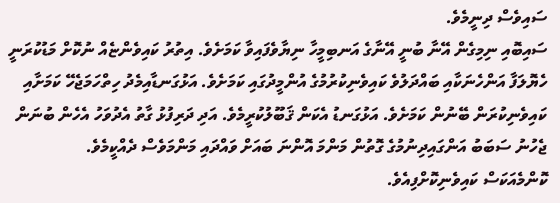ސައިވެސް ދިނީމެވެ.
ސައިބޮއި ނިމިގެން އޭނާ ބުނީ އޭނާގެ އަނބިމީހާ ނިޔާވެފައިވާ ކަމަށެވެ. އިތުރު ކައިވެންޏެއް ނުކޮށް މަޑުކުރަނީ ހެޔޮލަފާ އަންހެނަކާއި ބައްދަލުވެ ކައިވެނިކުރުމުގެ އުންމީދުގައި ކަމަށެވެ. އަޅުގަނޑާއިމެދު ހިތްހަމަޖެހޭ ކަމަށާއި ކައިވެނިކުރަން ބޭނުން ކަމަށެވެ. އަޅުގަނޑު އެކަން ޤަބޫލުކުރީމެވެ. އަދި ދަރިފުޅު ގާތު އެދުވަހު އެހެން ބުނަން ޖެހުނު ސަބަބު އަންގައިދިނުމުގެ ގޮތުން މަންމަ އޮންނަ ބައަށް ވައްދައި މަންމަވެސް ދެއްކީމެވެ.
ކޮންމެއަކަސް ކައިވެނިކޮށްފިއެވެ.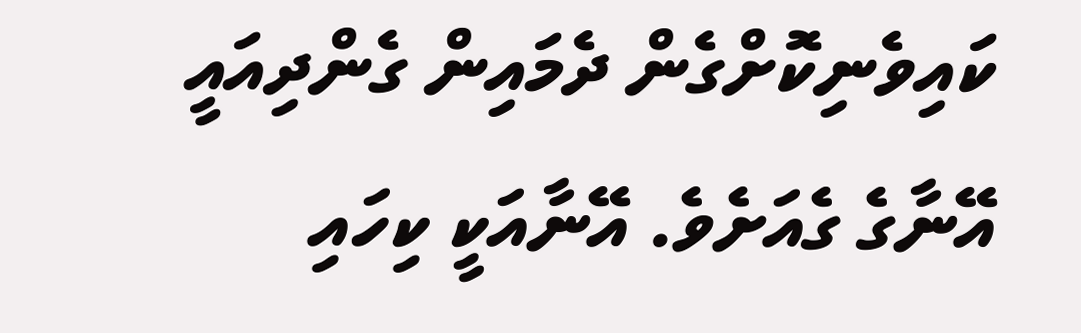ކައިވެނިކޮށްގެން ދެމައިން ގެންދިއައީ އޭނާގެ ގެއަށެވެ. އޭނާއަކީ ކިހައި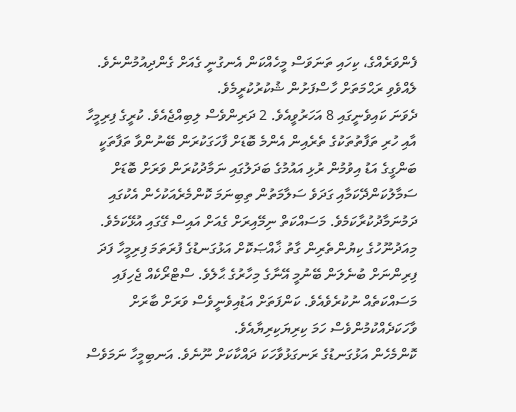ފެންވަރެއްގެ، ކިހައި ތަނަވަސް މީހެއްކަން އެނގުނީ ގެއަށް ގެންދިއުމުންނެވެ. ލެއްވެވި ރަޙްމަތަށް ހާސްފަށުން ޝުކުރުކުރީމެވެ.
ދެވަނަ ކައިވެނީގައި 8 އަހަރުވީއެވެ. 2 ދަރިންވެސް ލިބިއްޖެއެވެ. ކުރީގެ ފިރިމީހާ އާއި ހުރި ތަފާތުތަކުގެ ތެރެއިން އެންމެ ބޮޑަށް ފާހަގަކުރަން ބޭނުންވާ ތަފާތަކީ ބަންގީގެ އަޑު އިވުމުން ރުޅި އައުމުގެ ބަދަލުގައި ނަމާދުކުރަން ވަރަށް ބޮޑަށް ސަމާލުކަންދޭކަމާއި ގަދަވެ ސަލާމަތުން ތިބިނަމަ ކޮންމެރެއަކުހެން އެކުގައި ދަމުނަމާދުކުރާކަމެވެ. މަސައްކަތް ނިމޭއިރަށް ގެއަށް އައިސް ގޭގައި އުޅޭކަމެވެ.
މިއަދުނޫހުގެ ކިޔުންތެރިން ގާތު ޚާއްޞަކޮށް އަޅުގަނޑުގެ ފުރަތަމަ ފިރިމީހާ ފަދަ ފިރިންނަށް ބުނެލަން ބޭނުމީ އޭނާގެ މިހާރުގެ ޙާލެވެ. ސްޓްރޯކެއް ޖެހިފައި މަސައްކަތެއް ނުކުރެވެއެވެ. ކަންފަތަށް އަޑުއިވެނީވެސް ވަރަށް ބާރަށް ވާހަކަދެއްކުމުންވެސް ހަމަ ކިރިޔަކިރިޔާއެވެ.
ކޮންމެހެން އަޅުގަނޑުގެ ރަނގަޅުވާހަކަ ދައްކާކަށް ނޫނެވެ. އަނބިމީހާ ނަމަވެސް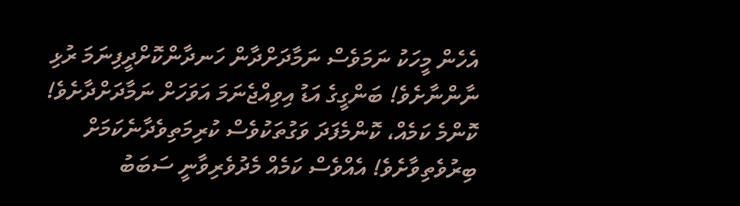އެހެން މީހަކު ނަމަވެސް ނަމާދަށްދާން ހަނދާންކޮށްދީފިނަމަ ރުޅި ނާންނާށެވެ! ބަންގީގެ އަޑު އިވިއްޖެނަމަ އަވަހަށް ނަމާދަށްދާށެވެ! ކޮންމެ ކަމެއް، ކޮންމެފަދަ ވަގުތަކުވެސް ކުރިމަތިވެދާނެކަމަށް ބިރުވެތިވާށެވެ! އެއްވެސް ކަމެއް މެދުވެރިވާނީ ސަބަބު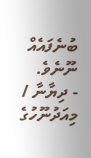ބުނެފައެއް ނޫނެވެ.
- ދިޔާނާ / މިއަދުނޫހުގެ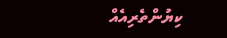ކިޔުންތެރިއެއް